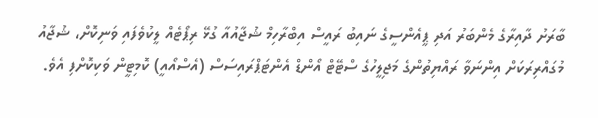ބާރަށު ދާއިރާގެ މެންބަރު އަދި ޕީއެންސީގެ ނައިބު ރައީސް އިބްރާހިމް ޝުޖާއުއާ ގުޅޭ ރިޕޯޓެއް ލީކުވެފައި ވަނިކޮށް، ޝުޖާއު މުގައްރިރަކަށް އިންނަވާ ރައްޔިތުންގެ މަޖިލީހުގެ ސްޓޭޓް އޯންޑް އެންޓަޕްރައިސަސް (އެސްއޯއީ) ކޮމިޓީން ވަކިކޮށްފި އެވެ.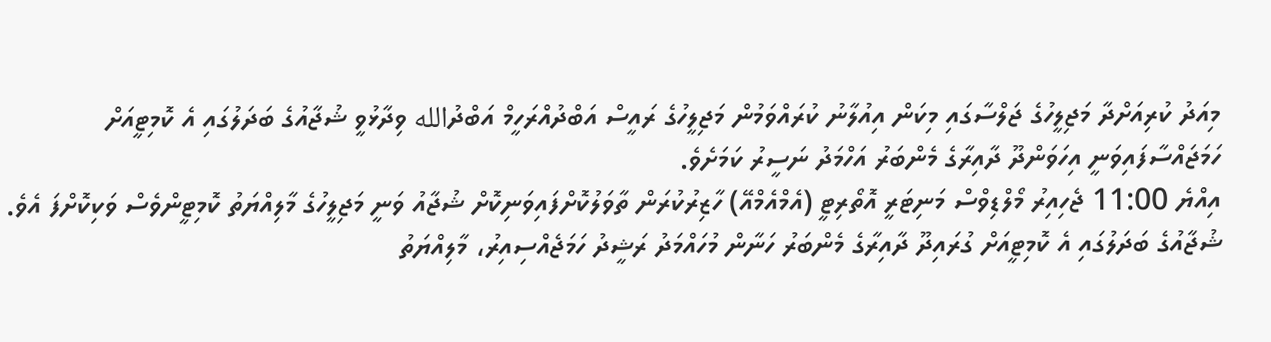މިއަދު ކުރިއަށްދާ މަޖިލީހުގެ ޖަލްސާގައި މިކަން އިއުލާނު ކުރައްވަމުން މަޖިލީހުގެ ރައީސް އަބްދުއްރަހީމް އަބްދުالله ވިދާޅުވީ ޝުޖާއުގެ ބަދަލުގައި އެ ކޮމިޓީއަށް ހަމަޖައްސާފައިވަނީ އިހަވަންދޫ ދާއިރާގެ މެންބަރު އަހްމަދު ނަސީރު ކަމަށެވެ.
އިއްޔެ 11:00 ޖެހިއިރު މޯލްޑިވްސް މަނިޓަރީ އޮތޯރިޓީ (އެމްއެމްއޭ) ހާޒިރުކުރަން ތާވަލުކޮށްފައިވަނިކޮށް ޝުޖާއު ވަނީ މަޖިލީހުގެ މާލިއްޔަތު ކޮމިޓީންވެސް ވަކިކޮށްފަ އެވެ.
ޝުޖާއުގެ ބަދަލުގައި އެ ކޮމިޓީއަށް ގުރައިދޫ ދާއިރާގެ މެންބަރު ހަނާން މުހައްމަދު ރަޝީދު ހަމަޖެއްސިއިރު، މާލިއްޔަތު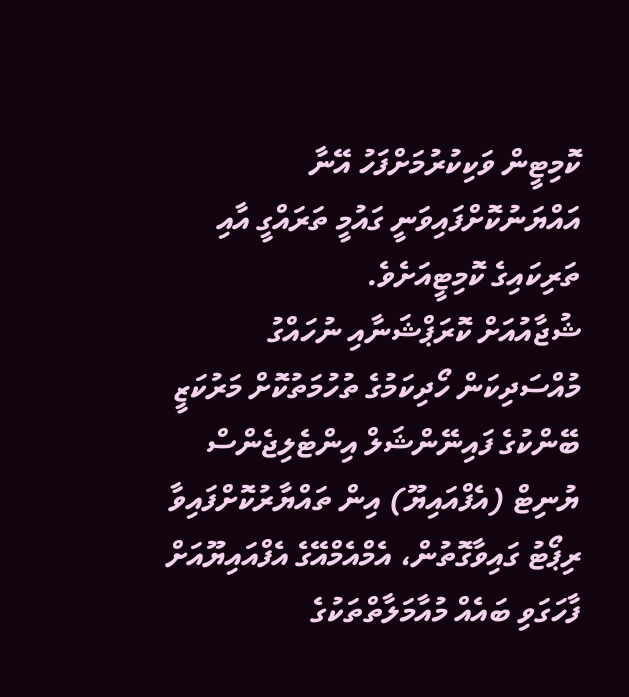ކޮމިޓީން ވަކިކުރުމަށްފަހު އޭނާ އައްޔަނުކޮށްފައިވަނީ ގައުމީ ތަރައްގީ އާއި ތަރިކައިގެ ކޮމިޓީއަށެވެ.
ޝުޖާއުއަށް ކޮރަޕްޝަނާއި ނުހައްގު މުއްސަދިކަން ހޯދިކަމުގެ ތުހުމަތުކޮށް މަރުކަޒީ ބޭންކުގެ ފައިނޭންޝަލް އިންޓެލިޖެންސް ޔުނިޓް (އެފްއައިޔޫ) އިން ތައްޔާރުކޮށްފައިވާ ރިޕޯޓު ގައިވާގޮތުން، އެމްއެމްއޭގެ އެފްއައިޔޫއަށް ފާހަގަވި ބައެއް މުއާމަލާތްތަކުގެ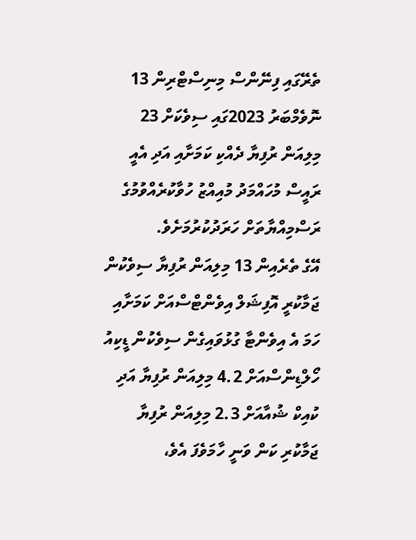ތެރޭގައި ފިނޭންސް މިނިސްޓްރިން 13 ނޮވެމްބަރު 2023ގައި ސިވެކަށް 23 މިލިއަން ރުފިޔާ ދެއްކި ކަމަށާއި އަދި އެއީ ރައީސް މުހައްމަދު މުއިއްޒު ހުވާކުރެއްވުމުގެ ރަސްމިއްޔާތަށް ހަރަދުކުރުމަށެވެ.
އޭގެ ތެރެއިން 13 މިލިއަން ރުފިޔާ ސިވެކުން ޖަމާކުރީ އޮފިޝަލް އިވެންޓްސްއަށް ކަމަށާއި ހަމަ އެ އިވެންޓާ ގުޅުވައިގެން ސިވެކުން ޑީކިއު ހޯލްޑިންސްއަށް 4.2 މިލިއަން ރުފިޔާ އަދި ކުއިކް ޝުއާއަށް 2.3 މިލިއަން ރުފިޔާ ޖަމާކުރި ކަން ވަނީ ހާމަވެފަ އެވެ،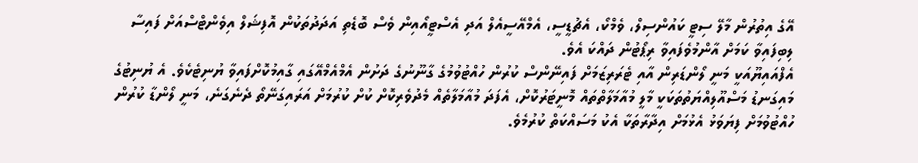އޭގެ އިތުރުން މާލޭ ސިޓީ ކައުންސިލް، ވެމްކޯ، އެޗުޑީސީ، އެމްއޭސީއެލް އަދި އެސްޓީއޯއިން ވެސް ބޮޑެތި އަދަދުތަކުން އޮފިޝަލް އިވެންޓްސްއަށް ފައިސާ ލިބިފައިވާ ކަމަށް އާންމުވެފައިވާ ރިޕޯޓުން ދައްކަ އެވެ.
އެފްއައިޔޫއަކީ މަނީ ލޯންޑަރިން އާއި ޓެރަރިޒަމަށް ފައިނޭންސް ކުރުން ހުއްޓުވުމުގެ ގާނޫނުގެ ދަށުން އެމްއެމްއޭގައި ގާއިމުކޮށްފައިވާ ޔުނިޓެކެވެ. އެ ޔުނިޓުގެ މައިގަނޑު މަސްއޫލިއްޔަތުތަކަކީ މާލީ މުއާމަލާތްތައް މޮނީޓަރުކޮށް، އެފަދަ މުއާމަލާތެއް މެދުވެރިކޮށް ކުށް ކުރުމަށް އަރައިގަނޭތޯ ދެނެގަނެ، މަނީ ލޯންޑާ ކުރުން ހުއްޓުވުމަށް ފިޔަވަޅު އެޅުމަށް އިދާރާތަކާ އެކު މަސައްކަތް ކުރުމެވެ.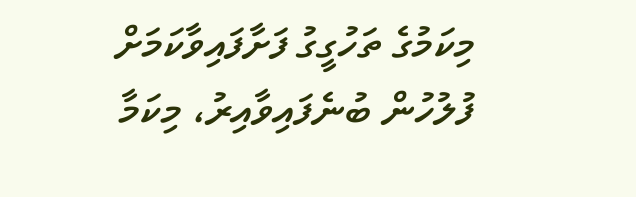މިކަމުގެ ތަހުގީގު ފަށާފައިވާކަމަށް ފުލުހުން ބުނެފައިވާއިރު، މިކަމާ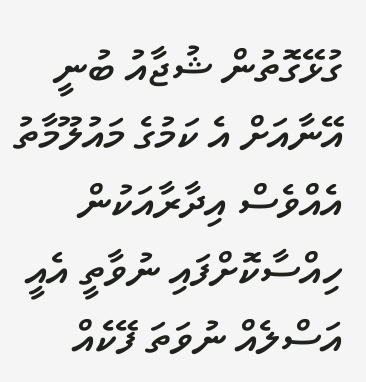ގުޅޭގޮތުން ޝުޖާއު ބުނީ އޭނާއަށް އެ ކަމުގެ މައުލޫމާތު އެއްވެސް އިދާރާއަކުން ހިއްސާކޮށްފައި ނުވާތީ އެއީ އަސްލެއް ނުވަތަ ފޭކެއް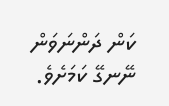ކަން ދަންނަވަން ނޭނގޭ ކަމަށެވެ.